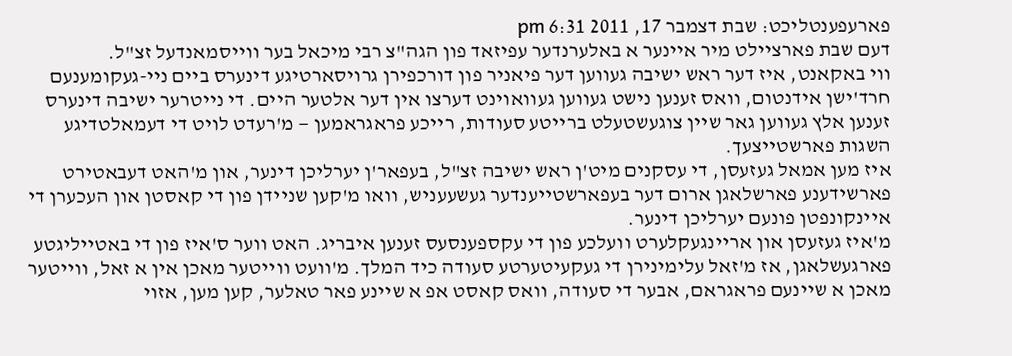פארעפענטליכט: שבת דצמבר 17, 2011 6:31 pm
דעם שבת פארציילט מיר איינער א באלערנדער עפיזאד פון הגה"צ רבי מיכאל בער ווייסמאנדעל זצ"ל.
ווי באקאנט, איז דער ראש ישיבה געווען דער פיאניר פון דורכפירן גרויסארטיגע דינערס ביים ניי-געקומענעם חרד'ישן אידנטום, וואס זענען נישט געווען געוואוינט דערצו אין דער אלטער היים. די נייטרער ישיבה דינערס זענען אלץ געווען גאר שיין צוגעשטעלט ברייטע סעודות, רייכע פראגראמען — מ'רעדט לויט די דעמאלטדיגע השגות פארשטייצעך.
איז מען אמאל געזעסן, די עסקנים מיט'ן ראש ישיבה זצ"ל, בעפאר'ן יערליכן דינער, און מ'האט דעבאטירט פארשידענע פארשלאגן ארום דער בעפארשטייענדער געשעעניש, וואו מ'קען שניידן פון די קאסטן און העכערן די איינקונפטן פונעם יערליכן דינער.
מ'איז געזעסן און אריינגעקלערט וועלכע פון די עקספענסעס זענען איבריג. האט ווער ס'איז פון די באטייליגטע פארגעשלאגן, אז מ'זאל עלימינירן די געקעיטערטע סעודה כיד המלך. מ'וועט ווייטער מאכן אין א זאל, ווייטער מאכן א שיינעם פראגראם, אבער די סעודה, וואס קאסט אפ א שיינע פאר טאלער, קען מען, אזוי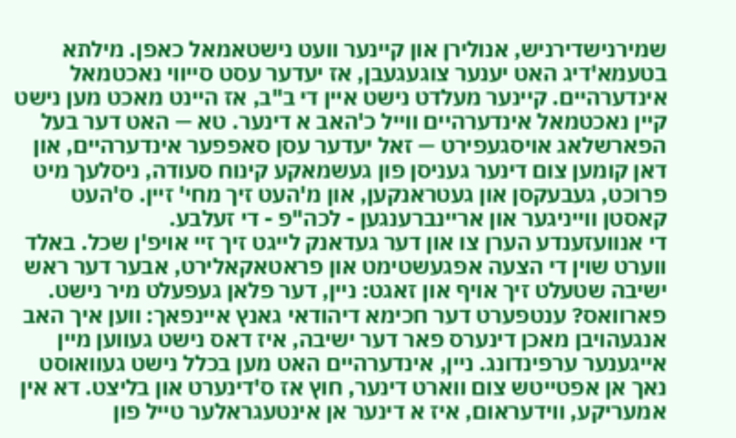שמירנישדירניש, אנולירן און קיינער וועט נישטאמאל כאפן. מילתא בטעמא'דיג האט יענער צוגעגעבן, אז יעדער עסט סייווי נאכטמאל אינדערהיים. קיינער מעלדט נישט איין די ב"ב, אז היינט מאכט מען נישט קיין נאכטמאל אינדערהיים ווייל כ'האב א דינער. טא — האט דער בעל הפארשלאג אויסגעפירט — זאל יעדער עסן סאפפער אינדערהיים, און דאן קומען צום דינער געניסן פון געשמאקע קינוח סעודה, ניסלעך מיט פרוכט, געבעקסן און געטראנקען, און מ'העט זיך מחי' זיין. ס'העט קאסטן ווייניגער און אריינברענגען - לכה"פ - די זעלבע.
די אנוועזענדע הערן צו און דער געדאנק לייגט זיך זיי אויפ'ן שכל. באלד ווערט שוין די הצעה אפגעשטימט און פראטאקאלירט, אבער דער ראש ישיבה שטעלט זיך אויף און זאגט: ניין, דער פלאן געפעלט מיר נישט.
פארוואס? ענטפערט דער חכימא דיהודאי גאנץ איינפאך: ווען איך האב אנגעהויבן מאכן דינערס פאר דער ישיבה, איז דאס נישט געווען מיין אייגענער ערפינדונג. ניין, אינדערהיים האט מען בכלל נישט געוואוסט נאך אן אפטייטש צום ווארט דינער, חוץ אז ס'דינערט און בליצט. דא אין אמעריקע, ווידעראום, איז א דינער אן אינטעגראלער טייל פון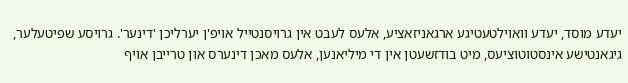יעדע מוסד, יעדע וואוילטעטיגע ארגאניזאציע, אלעס לעבט אין גרויסנטייל אויפ'ן יערליכן 'דינער'. גרויסע שפיטעלער, גיגאנטישע אינסטוטוציעס, מיט בודזשעטן אין די מיליאנען, אלעס מאכן דינערס און טרייבן אויף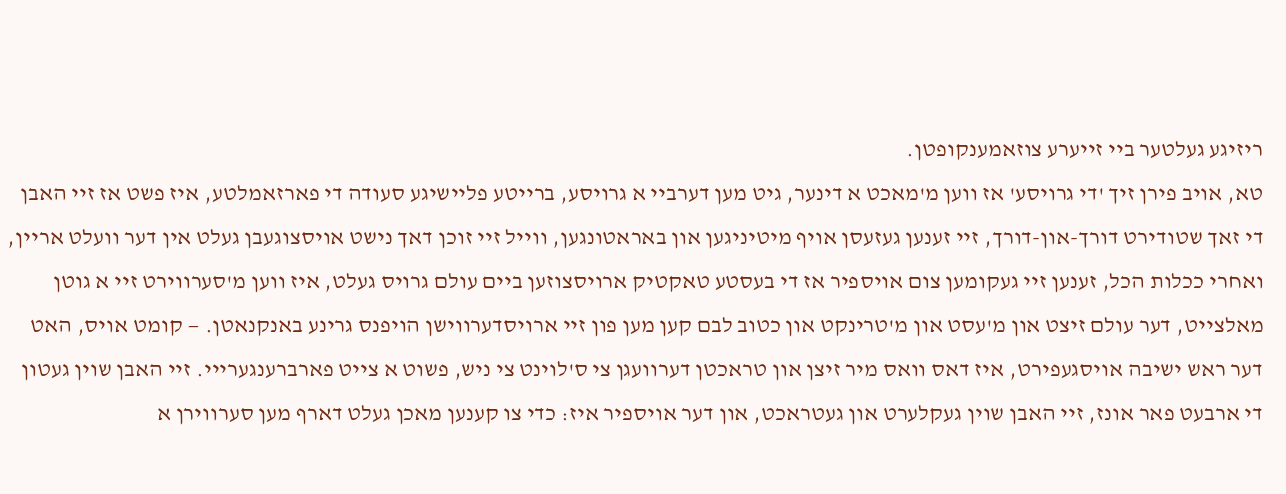ריזיגע געלטער ביי זייערע צוזאמענקופטן.
טא, אויב פירן זיך 'די גרויסע' אז ווען מ'מאכט א דינער, גיט מען דערביי א גרויסע, ברייטע פליישיגע סעודה די פארזאמלטע, איז פשט אז זיי האבן די זאך שטודירט דורך-און-דורך, זיי זענען געזעסן אויף מיטיניגען און באראטונגען, ווייל זיי זוכן דאך נישט אויסצוגעבן געלט אין דער וועלט אריין, ואחרי ככלות הכל, זענען זיי געקומען צום אויספיר אז די בעסטע טאקטיק ארויסצוזען ביים עולם גרויס געלט, איז ווען מ'סערווירט זיי א גוטן מאלצייט, דער עולם זיצט און מ'עסט און מ'טרינקט און כטוב לבם קען מען פון זיי ארויסדערווישן הויפנס גרינע באנקנאטן. — קומט אויס, האט דער ראש ישיבה אויסגעפירט, איז דאס וואס מיר זיצן און טראכטן דערוועגן צי ס'לוינט צי ניש, פשוט א צייט פארברענגערייי. זיי האבן שוין געטון די ארבעט פאר אונז, זיי האבן שוין געקלערט און געטראכט, און דער אויספיר איז: כדי צו קענען מאכן געלט דארף מען סערווירן א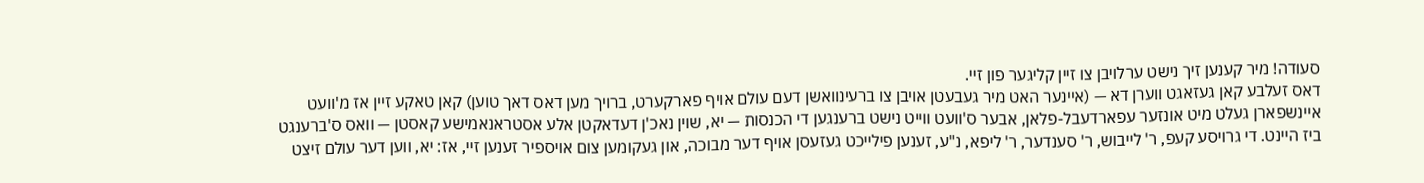סעודה! מיר קענען זיך נישט ערלויבן צו זיין קליגער פון זיי.
דאס זעלבע קאן געזאגט ווערן דא — (איינער האט מיר געבעטן אויבן צו ברעינוואשן דעם עולם אויף פארקערט, ברויך מען דאס דאך טוען) קאן טאקע זיין אז מ'וועט איינשפארן געלט מיט אונזער עפארדעבל-פלאן, אבער ס'וועט ווייט נישט ברענגען די הכנסות — יא, שוין נאכ'ן דעדאקטן אלע אסטראנאמישע קאסטן — וואס ס'ברענגט ביז היינט. די גרויסע קעפ, ר' לייבוש, ר' סענדער, ר' ליפא, נ"ע, זענען פילייכט געזעסן אויף דער מבוכה, און געקומען צום אויספיר זענען זיי, אז: יא, ווען דער עולם זיצט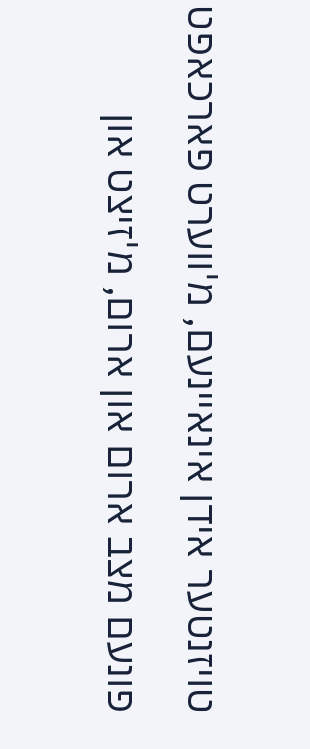טויזנטער אידן אינאיינעם, מ'ווערט פארכאפט פונעם מצב ארום און ארום, מ'זיצט און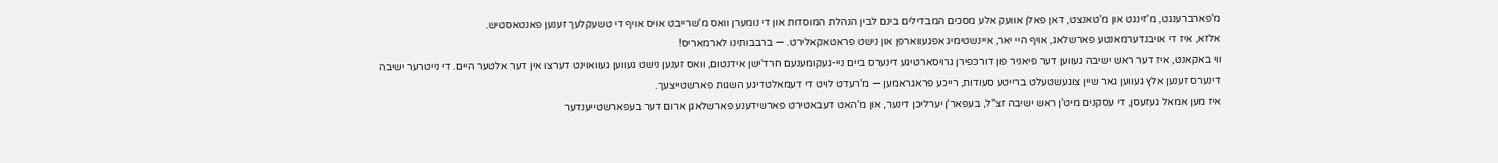מ'פארברענגט, מ'זינגט און מ'טאנצט, דאן פאלן אוועק אלע מסכים המבדילים בינם לבין הנהלת המוסדות און די נומערן וואס מ'שרייבט אויס אויף די טשעקלעך זענען פאנטאסטיש.
אלזא, איז די אויבנדערמאנטע פארשלאג, אויף היי יאר, איינשטימיג אפגעווארפן און נישט פראטאקאלירט. — ברבבותינו לארמאריס!
ווי באקאנט, איז דער ראש ישיבה געווען דער פיאניר פון דורכפירן גרויסארטיגע דינערס ביים ניי-געקומענעם חרד'ישן אידנטום, וואס זענען נישט געווען געוואוינט דערצו אין דער אלטער היים. די נייטרער ישיבה דינערס זענען אלץ געווען גאר שיין צוגעשטעלט ברייטע סעודות, רייכע פראגראמען — מ'רעדט לויט די דעמאלטדיגע השגות פארשטייצעך.
איז מען אמאל געזעסן, די עסקנים מיט'ן ראש ישיבה זצ"ל, בעפאר'ן יערליכן דינער, און מ'האט דעבאטירט פארשידענע פארשלאגן ארום דער בעפארשטייענדער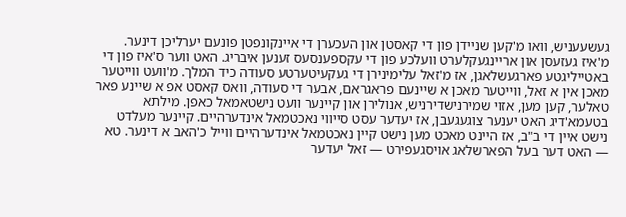געשעעניש, וואו מ'קען שניידן פון די קאסטן און העכערן די איינקונפטן פונעם יערליכן דינער.
מ'איז געזעסן און אריינגעקלערט וועלכע פון די עקספענסעס זענען איבריג. האט ווער ס'איז פון די באטייליגטע פארגעשלאגן, אז מ'זאל עלימינירן די געקעיטערטע סעודה כיד המלך. מ'וועט ווייטער מאכן אין א זאל, ווייטער מאכן א שיינעם פראגראם, אבער די סעודה, וואס קאסט אפ א שיינע פאר טאלער, קען מען, אזוי שמירנישדירניש, אנולירן און קיינער וועט נישטאמאל כאפן. מילתא בטעמא'דיג האט יענער צוגעגעבן, אז יעדער עסט סייווי נאכטמאל אינדערהיים. קיינער מעלדט נישט איין די ב"ב, אז היינט מאכט מען נישט קיין נאכטמאל אינדערהיים ווייל כ'האב א דינער. טא — האט דער בעל הפארשלאג אויסגעפירט — זאל יעדער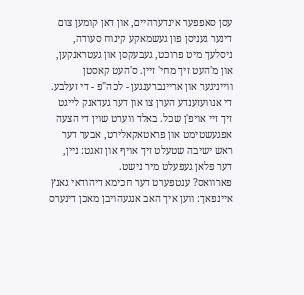עסן סאפפער אינדערהיים, און דאן קומען צום דינער געניסן פון געשמאקע קינוח סעודה, ניסלעך מיט פרוכט, געבעקסן און געטראנקען, און מ'העט זיך מחי' זיין. ס'העט קאסטן ווייניגער און אריינברענגען - לכה"פ - די זעלבע.
די אנוועזענדע הערן צו און דער געדאנק לייגט זיך זיי אויפ'ן שכל. באלד ווערט שוין די הצעה אפגעשטימט און פראטאקאלירט, אבער דער ראש ישיבה שטעלט זיך אויף און זאגט: ניין, דער פלאן געפעלט מיר נישט.
פארוואס? ענטפערט דער חכימא דיהודאי גאנץ איינפאך: ווען איך האב אנגעהויבן מאכן דינערס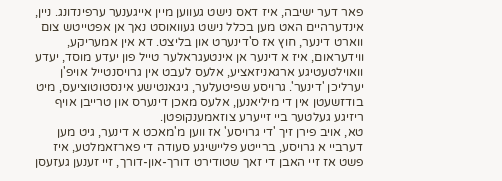פאר דער ישיבה, איז דאס נישט געווען מיין אייגענער ערפינדונג. ניין, אינדערהיים האט מען בכלל נישט געוואוסט נאך אן אפטייטש צום ווארט דינער, חוץ אז ס'דינערט און בליצט. דא אין אמעריקע, ווידעראום, איז א דינער אן אינטעגראלער טייל פון יעדע מוסד, יעדע וואוילטעטיגע ארגאניזאציע, אלעס לעבט אין גרויסנטייל אויפ'ן יערליכן 'דינער'. גרויסע שפיטעלער, גיגאנטישע אינסטוטוציעס, מיט בודזשעטן אין די מיליאנען, אלעס מאכן דינערס און טרייבן אויף ריזיגע געלטער ביי זייערע צוזאמענקופטן.
טא, אויב פירן זיך 'די גרויסע' אז ווען מ'מאכט א דינער, גיט מען דערביי א גרויסע, ברייטע פליישיגע סעודה די פארזאמלטע, איז פשט אז זיי האבן די זאך שטודירט דורך-און-דורך, זיי זענען געזעסן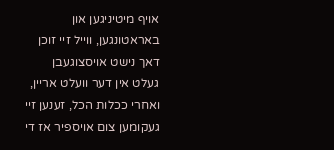אויף מיטיניגען און באראטונגען, ווייל זיי זוכן דאך נישט אויסצוגעבן געלט אין דער וועלט אריין, ואחרי ככלות הכל, זענען זיי געקומען צום אויספיר אז די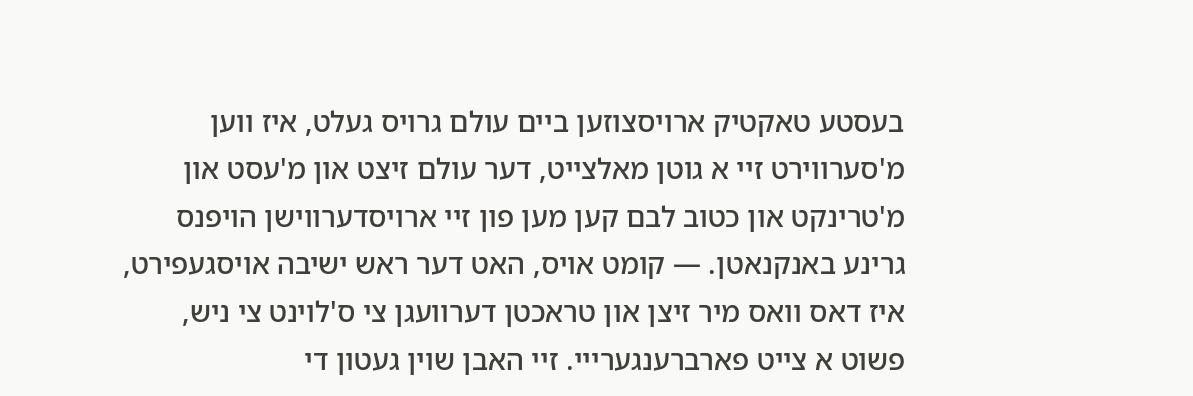בעסטע טאקטיק ארויסצוזען ביים עולם גרויס געלט, איז ווען מ'סערווירט זיי א גוטן מאלצייט, דער עולם זיצט און מ'עסט און מ'טרינקט און כטוב לבם קען מען פון זיי ארויסדערווישן הויפנס גרינע באנקנאטן. — קומט אויס, האט דער ראש ישיבה אויסגעפירט, איז דאס וואס מיר זיצן און טראכטן דערוועגן צי ס'לוינט צי ניש, פשוט א צייט פארברענגערייי. זיי האבן שוין געטון די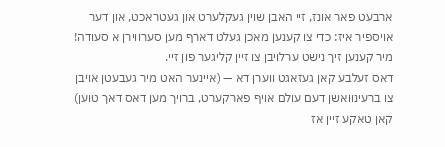ארבעט פאר אונז, זיי האבן שוין געקלערט און געטראכט, און דער אויספיר איז: כדי צו קענען מאכן געלט דארף מען סערווירן א סעודה! מיר קענען זיך נישט ערלויבן צו זיין קליגער פון זיי.
דאס זעלבע קאן געזאגט ווערן דא — (איינער האט מיר געבעטן אויבן צו ברעינוואשן דעם עולם אויף פארקערט, ברויך מען דאס דאך טוען) קאן טאקע זיין אז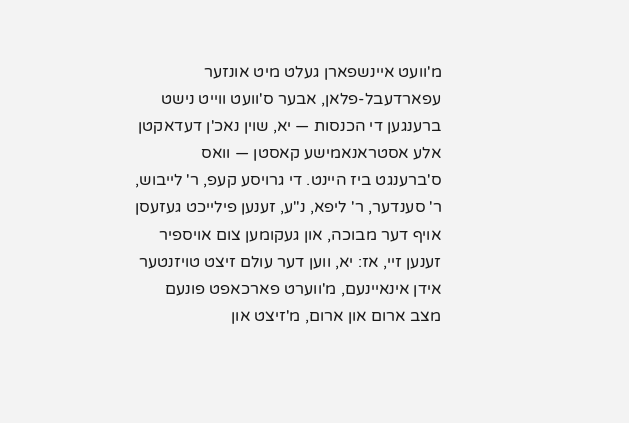מ'וועט איינשפארן געלט מיט אונזער עפארדעבל-פלאן, אבער ס'וועט ווייט נישט ברענגען די הכנסות — יא, שוין נאכ'ן דעדאקטן אלע אסטראנאמישע קאסטן — וואס ס'ברענגט ביז היינט. די גרויסע קעפ, ר' לייבוש, ר' סענדער, ר' ליפא, נ"ע, זענען פילייכט געזעסן אויף דער מבוכה, און געקומען צום אויספיר זענען זיי, אז: יא, ווען דער עולם זיצט טויזנטער אידן אינאיינעם, מ'ווערט פארכאפט פונעם מצב ארום און ארום, מ'זיצט און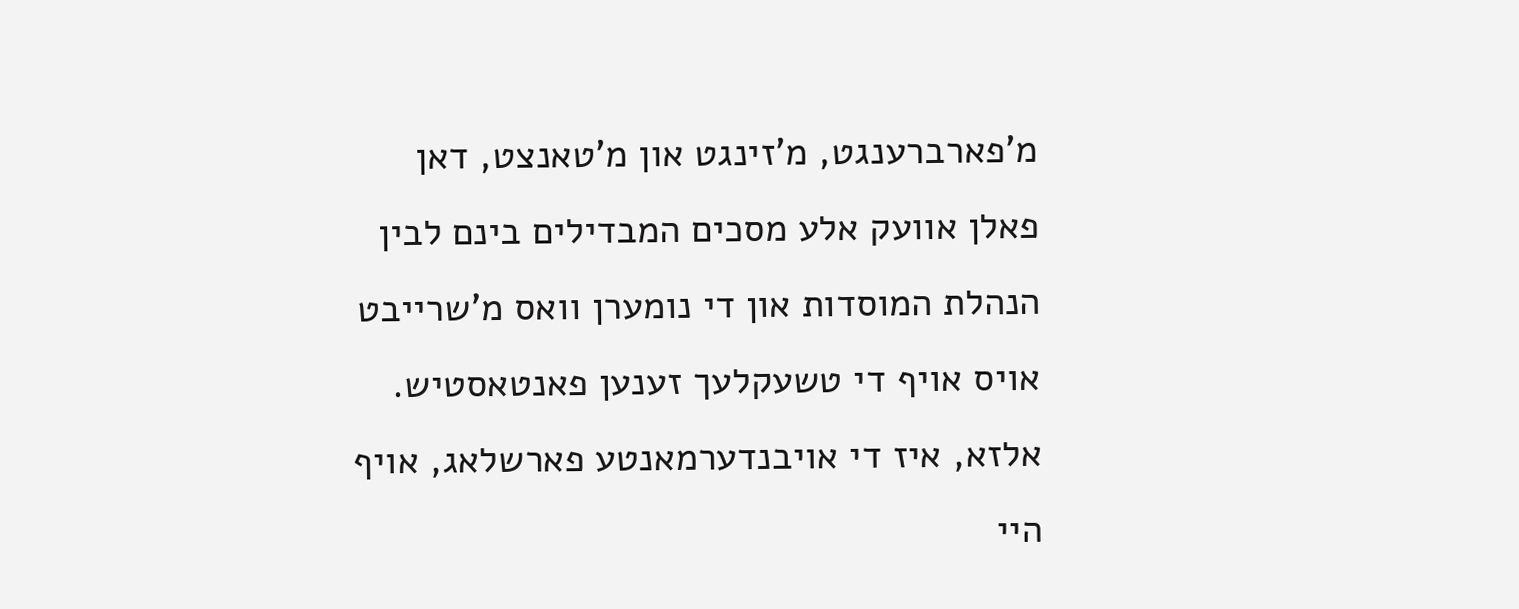מ'פארברענגט, מ'זינגט און מ'טאנצט, דאן פאלן אוועק אלע מסכים המבדילים בינם לבין הנהלת המוסדות און די נומערן וואס מ'שרייבט אויס אויף די טשעקלעך זענען פאנטאסטיש.
אלזא, איז די אויבנדערמאנטע פארשלאג, אויף היי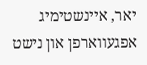יאר, איינשטימיג אפגעווארפן און נישט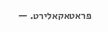פראטאקאלירט. —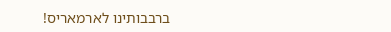ברבבותינו לארמאריס!